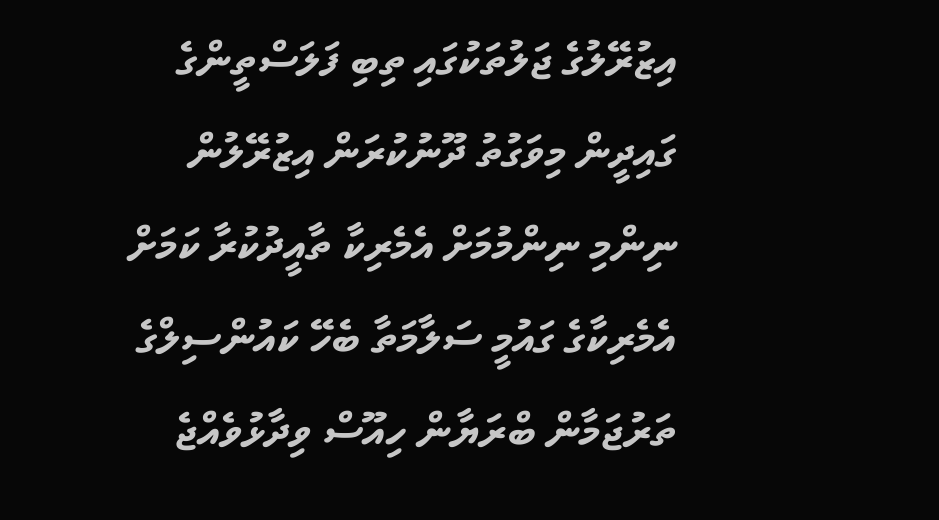އިޒުރޭލުގެ ޖަލުތަކުގައި ތިބި ފަލަސްތީންގެ ގައިދީން މިވަގުތު ދޫނުކުރަން އިޒުރޭލުން ނިންމި ނިންމުމަށް އެމެރިކާ ތާއީދުކުރާ ކަމަށް އެމެރިކާގެ ގައުމީ ސަލާމަތާ ބެހޭ ކައުންސިލްގެ ތަރުޖަމާން ބްރަޔާން ހިއޫސް ވިދާޅުވެއްޖެ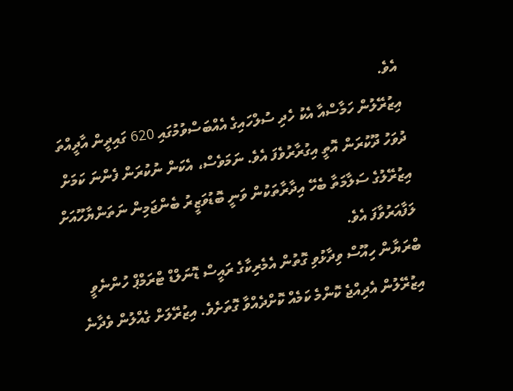އެވެ.
އިޒުރޭލުން ހަމާސްއާ އެކު ހެދި ސުލްހައިގެ އެއްބަސްވުމުގައި 620 ގައިދީން އާދީއްތަ ދުވަހު ދޫކުރަން އޮތީ އިގުރާރުވެފަ އެވެ. ނަމަވެސް، އެކަން ނުކުރަން ފެންނަ ކަމަށް އިޒުރޭލުގެ ސަލާމަތާ ބެހޭ އިދާރާތަކުން ވަނީ ބޮޑުވަޒީރު ބެންޖަމިން ނަތަންޔާހޫއަށް ލަފާއަރުވާފަ އެވެ.
ބްރަޔާން ހިއޫސް ވިދާޅުވި ގޮތުން އެމެރިކާގެ ރައީސް ޑޮނަލްޑް ޓްރަމްޕް ހުންނެވީ އިޒުރޭލުން އެދިއްޖެ ކޮންމެ ކަމެއް ކޮށްދެއްވާ ގޮތަށެވެ. އިޒުރޭލަށް ގެއްލުން ވެދާނެ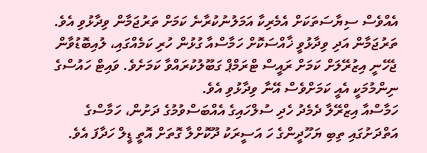އެއްވެސް ސިޔާސަތަކަށް އެމެރިކާ އަމަލުނުކުރާނެ ކަމަށް ތަރުޖަމާން ވިދާޅުވި އެވެ.
ތަރުޖަމާން އަދި ވިދާޅުވީ ޚާއްސަކޮށް ހަމާސްއާ ގުޅުން ހުރި ކަމެއްގައި، ލުއިބޮޑުވާން ޖެހޭނީ އިޒުރޭލަށް ކަމަށް ރައީސް ޓްރަމްޕް ގަބޫލުކުރައްވާ ކަމަށެވެ. ވައިޓް ހައުސްގެ ނިންމުމަކީ އެއީ ކަމަށްވެސް އޭނާ ވިދާޅުވި އެވެ.
ހަމާސްއާ އިޒްރޭލާ ދެމެދު ހެދި ސުލްހައިގެ އެއްބަސްވުމުގެ ދަށުން، ހަމާސްގެ އަތްދަށުގައި ތިބި ޔަހޫދީންގެ ހަ އަސީރަކު ދޫކޮށްލާ ގޮތަށް އޮތީ ޑީލް ހަދާފަ އެވެ.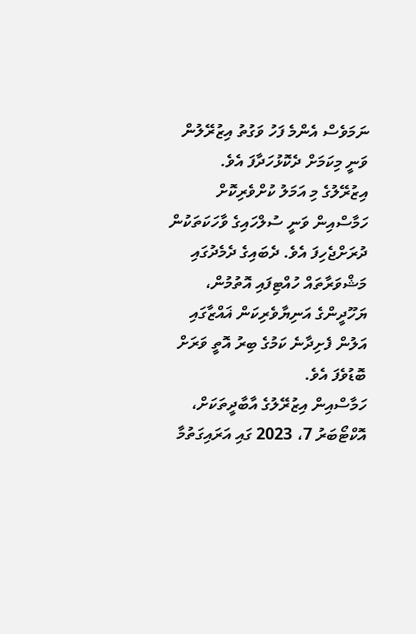ނަމަވެސް އެންމެ ފަހު ވަގުތު އިޒުރޭލުން ވަނީ މިކަމަށް ދެކޮޅުހަދާފަ އެވެ.
އިޒުރޭލުގެ މި އަމަލު ކުށްވެރިކޮށް ހަމާސްއިން ވަނީ ސުލްހައިގެ ވާހަކަތަކުން ދުރަށްޖެހިފަ އެވެ. ދެބައިގެ ދެމެދުގައި މަޝްވަރާތައް ހުއްޓިފައި އޮތުމުން، ޔަހޫދީންގެ އަނިޔާވެރިކަން ޣައްޒާގައި އަލުން ފެށިދާނެ ކަމުގެ ބިރު އޮތީ ވަރަށް ބޮޑުވެފަ އެވެ.
ހަމާސްއިން އިޒުރޭލުގެ އާބާދީތަކަށް، އޮކްޓޯބަރު 7، 2023 ގައި އަރައިގަތުމާ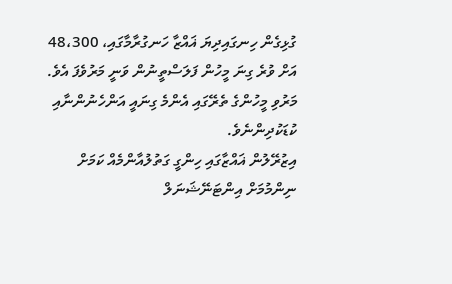ގުޅިގެން ހިނގައިދިޔަ ޣައްޒާ ހަނގުރާމާގައި، 48،300 އަށް ވުރެ ގިނަ މީހުން ފަލަސްތީނުން ވަނީ މަރުވެފަ އެވެ. މަރުވި މީހުންގެ ތެރޭގައި އެންމެ ގިނައީ އަންހެނުންނާއި ކުޑަކުދިންނެވެ.
އިޒުރޭލުން ޣައްޒާގައި ހިންގީ ގަތުލުއާންމެއް ކަމަށް ނިންމުމަށް އިންޓަނޭޝަނަލް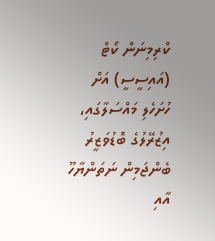ކްރިމިނަން ކޯޓް (އައިސީސީ) އަށް ހުށަހެލި މައްސަލާގައި، އިޒުރޭލުގެ ބޮޑުވަޒީރު ބެންޖަމިން ނަތަންޔާހޫ އާއި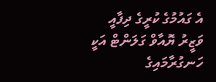އެ ގައުމުގެ ކުރީގެ ދިފާއީ ވަޒީރު ޔޮއާވް ގަލަންޓް އަކީ ހަނގުރާމައިގެ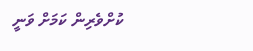ކުށްވެރިން ކަމަށް ވަނީ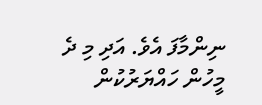ނިންމާފަ އެވެ. އަދި މި ދެ މީހުން ހައްޔަރުކުން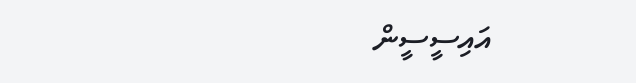އައިސީސީން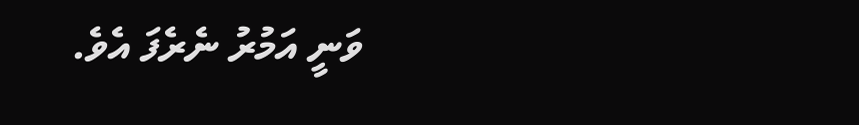ވަނީ އަމުރު ނެރެފަ އެވެ.